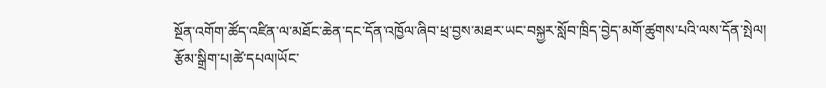སྔོན་འགོག་ཚོད་འཛིན་ལ་མཐོང་ཆེན་དང་དོན་འཁྱོལ་ཞིབ་ཕྲ་བྱས་མཐར་ཡང་བསྐྱར་སློབ་ཁྲིད་བྱེད་མགོ་ཚུགས་པའི་ལས་དོན་སྤེལ།
རྩོམ་སྒྲིག་པ།ཚེ་དཔལ།ཡོང་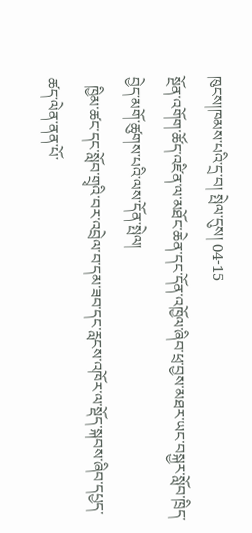ཁུངས།ཁམས་པའི་དྲ་བ། སྤེལ་དུས། 04-15
སྔོན་འགོག་ཚོད་འཛིན་ལ་མཐོང་ཆེན་དང་དོན་འཁྱོལ་ཞིབ་ཕྲ་བྱས་མཐར་ཡང་བསྐྱར་སློབ་ཁྲིད་བྱེད་མགོ་ཚུགས་པའི་ལས་དོན་སྤེལ།
  ཁྱིམ་ཚང་དང་སློབ་གྲྭའི་བར་འབྲེལ་བ་དམ་ཟབ་དང་རླངས་འཁོར་ལ་སྡོད་སྐབས་ཞིབ་དཔྱད་ཚད་ལེན་ནན་པོ་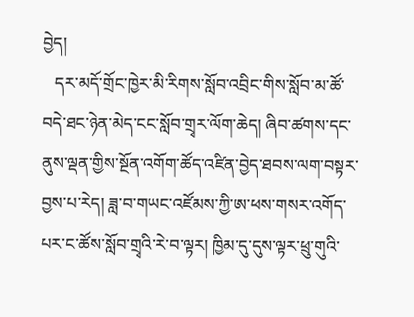བྱེད།
   དར་མདོ་གྲོང་ཁྱེར་མི་རིགས་སློབ་འབྲིང་གིས་སློབ་མ་ཚོ་བདེ་ཐང་ཉེན་མེད་ངང་སློབ་གྲྭར་ལོག་ཆེད། ཞིབ་ཚགས་དང་ནུས་ལྡན་གྱིས་སྔོན་འགོག་ཚོད་འཛིན་བྱེད་ཐབས་ལག་བསྟར་བྱས་པ་རེད། ཟླ་བ་གཡང་འཛོམས་ཀྱི་ཨ་ཕས་གསར་འགོད་པར་ང་ཚོས་སློབ་གྲྭའི་རེ་བ་ལྟར། ཁྱིམ་དུ་དུས་ལྟར་ཕྲུ་གུའི་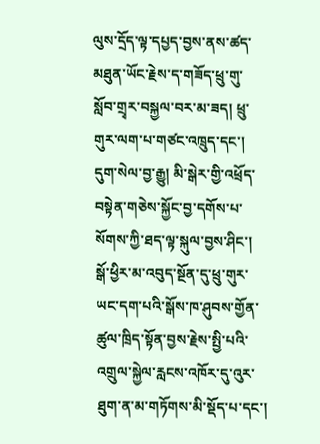ལུས་དྲོད་ལྟ་དཔྱད་བྱས་ནས་ཚད་མཐུན་ཡོང་རྗེས་ད་གཟོད་ཕྲུ་གུ་སློབ་གྲྭར་བསྐྱལ་བར་མ་ཟད། ཕྲུ་གུར་ལག་པ་གཙང་འཁྲུད་དང་། དུག་སེལ་བྱ་རྒྱུ། མི་སྒེར་གྱི་འཕྲོད་བསྟེན་གཅེས་སྐྱོང་བྱ་དགོས་པ་སོགས་ཀྱི་ཐད་ལྟ་སྐུལ་བྱས་ཤིང་། སྒོ་ཕྱིར་མ་འབུད་སྔོན་དུ་ཕྲུ་གུར་ཡང་དག་པའི་སྒོས་ཁ་ཤུབས་གྱོན་ཚུལ་ཁྲིད་སྟོན་བྱས་རྗེས་སྤྱི་པའི་འགྲུལ་སྐྱེལ་རླངས་འཁོར་དུ་འུར་ཐུག་ན་མ་གཏོགས་མི་སྡོད་པ་དང་།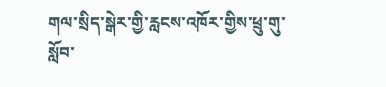གལ་སྲིད་སྒེར་གྱི་རླངས་འཁོར་གྱིས་ཕྲུ་གུ་སློབ་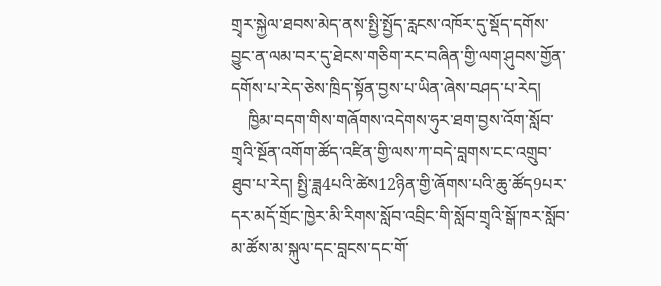གྲྭར་སྐྱེལ་ཐབས་མེད་ནས་སྤྱི་སྤྱོད་རླངས་འཁོར་དུ་སྡོད་དགོས་བྱུང་ན་ལམ་བར་དུ་ཐེངས་གཅིག་རང་བཞིན་གྱི་ལག་ཤུབས་གྱོན་དགོས་པ་རེད་ཅེས་ཁྲིད་སྟོན་བྱས་པ་ཡིན་ཞེས་བཤད་པ་རེད།
    ཁྱིམ་བདག་གིས་གཞོགས་འདེགས་ཧུར་ཐག་བྱས་འོག་སློབ་གྲྭའི་སྔོན་འགོག་ཚོད་འཛིན་གྱི་ལས་ཀ་བདེ་བླགས་ངང་འགྲུབ་ཐུབ་པ་རེད། སྤྱི་ཟླ4པའི་ཚེས12ཉིན་གྱི་ཞོགས་པའི་ཆུ་ཚོད9པར་དར་མདོ་གྲོང་ཁྱེར་མི་རིགས་སློབ་འབྲིང་གི་སློབ་གྲྭའི་སྒོ་ཁར་སློབ་མ་ཚོས་མ་སྐུལ་དང་བླངས་དང་གོ་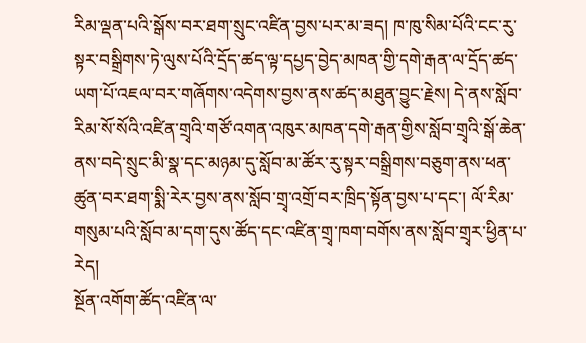རིམ་ལྡན་པའི་སྒོས་བར་ཐག་སྲུང་འཛིན་བྱས་པར་མ་ཟད། ཁ་ཁུ་སིམ་པོའི་ངང་རུ་སྟར་བསྒྲིགས་ཏེ་ལུས་པོའི་དྲོད་ཚད་ལྟ་དཔྱད་བྱེད་མཁན་གྱི་དགེ་རྒན་ལ་དྲོད་ཚད་ཡག་པོ་འཇལ་བར་གཞོགས་འདེགས་བྱས་ནས་ཚད་མཐུན་བྱུང་རྗེས། དེ་ནས་སློབ་རིམ་སོ་སོའི་འཛིན་གྲྭའི་གཙོ་འགན་འཁུར་མཁན་དགེ་རྒན་གྱིས་སློབ་གྲྭའི་སྒོ་ཆེན་ནས་བདེ་སྲུང་མི་སྣ་དང་མཉམ་དུ་སློབ་མ་ཚོར་རུ་སྟར་བསྒྲིགས་བཅུག་ནས་ཕན་ཚུན་བར་ཐག་སྨི་རེར་བྱས་ནས་སློབ་གྲྭ་འགྲོ་བར་ཁྲིད་སྟོན་བྱས་པ་དང་། ལོ་རིམ་གསུམ་པའི་སློབ་མ་དག་དུས་ཚོད་དང་འཛིན་གྲྭ་ཁག་བགོས་ནས་སློབ་གྲྭར་ཕྱིན་པ་རེད།
སྔོན་འགོག་ཚོད་འཛིན་ལ་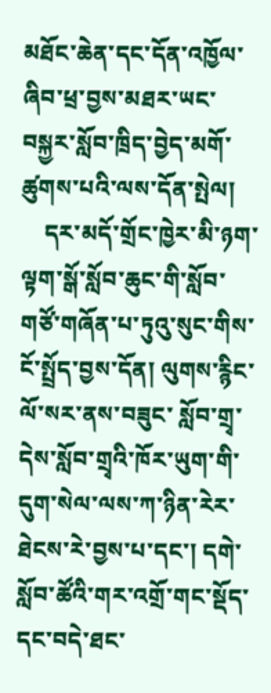མཐོང་ཆེན་དང་དོན་འཁྱོལ་ཞིབ་ཕྲ་བྱས་མཐར་ཡང་བསྐྱར་སློབ་ཁྲིད་བྱེད་མགོ་ཚུགས་པའི་ལས་དོན་སྤེལ།
    དར་མདོ་གྲོང་ཁྱེར་མི་ཉག་ལྟག་སྒོ་སློབ་ཆུང་གི་སློབ་གཙོ་གཞོན་པ་ཏུའུ་སུང་གིས་ངོ་སྤྲོད་བྱས་དོན། ལུགས་རྙིང་ལོ་སར་ནས་བཟུང་ སློབ་གྲྭ་དེས་སློབ་གྲྭའི་ཁོར་ཡུག་གི་དུག་སེལ་ལས་ཀ་ཉིན་རེར་ཐེངས་རེ་བྱས་པ་དང་། དགེ་སློབ་ཚོའི་གར་འགྲོ་གང་སྡོད་དང་བདེ་ཐང་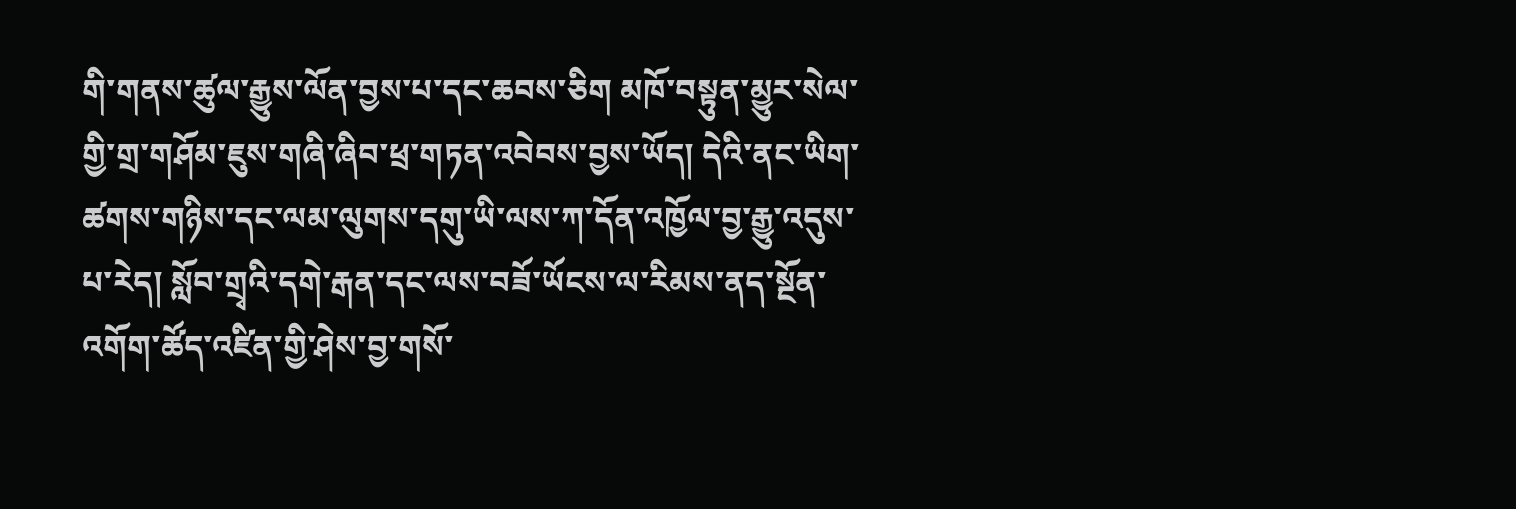གི་གནས་ཚུལ་རྒྱུས་ལོན་བྱས་པ་དང་ཆབས་ཅིག མཁོ་བསྟུན་མྱུར་སེལ་གྱི་གྲ་གཤོམ་ཇུས་གཞི་ཞིབ་ཕྲ་གཏན་འབེབས་བྱས་ཡོད། དེའི་ནང་ཡིག་ཚགས་གཉིས་དང་ལམ་ལུགས་དགུ་ཡི་ལས་ཀ་དོན་འཁྱོལ་བྱ་རྒྱུ་འདུས་པ་རེད། སློབ་གྲྭའི་དགེ་རྒན་དང་ལས་བཟོ་ཡོངས་ལ་རིམས་ནད་སྔོན་འགོག་ཚོད་འཛིན་གྱི་ཤེས་བྱ་གསོ་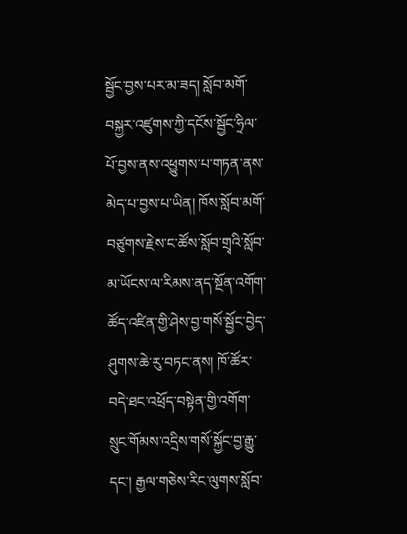སྦྱོང་བྱས་པར་མ་ཟད། སློབ་མགོ་བསྐྱར་འཛུགས་ཀྱི་དངོས་སྦྱོང་ཧྲིལ་པོ་བྱས་ནས་འཕྱུགས་པ་གཏན་ནས་མེད་པ་བྱས་པ་ཡིན། ཁོས་སློབ་མགོ་བཙུགས་རྗེས་ང་ཚོས་སློབ་གྲྭའི་སློབ་མ་ཡོངས་ལ་རིམས་ནད་སྔོན་འགོག་ཚོད་འཛིན་གྱི་ཤེས་བྱ་གསོ་སྦྱོང་བྱེད་ཤུགས་ཆེ་རུ་བཏང་ནས། ཁོ་ཚོར་བདེ་ཐང་འཕྲོད་བསྟེན་གྱི་འགོག་སྲུང་གོམས་འདྲིས་གསོ་སྐྱོང་བྱ་རྒྱུ་དང་། རྒྱལ་གཅེས་རིང་ལུགས་སློབ་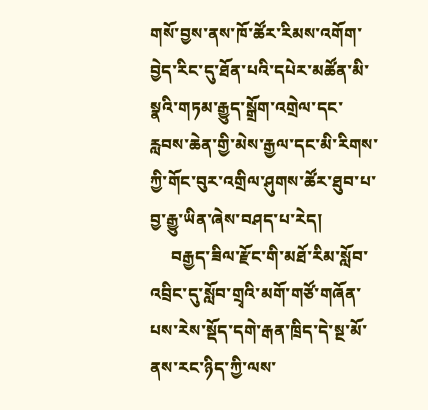གསོ་བྱས་ནས་ཁོ་ཚོར་རིམས་འགོག་བྱེད་རིང་དུ་ཐོན་པའི་དཔེར་མཚོན་མི་སྣའི་གཏམ་རྒྱུད་སྒྲོག་འགྲེལ་དང་རླབས་ཆེན་གྱི་མེས་རྒྱལ་དང་མི་རིགས་ཀྱི་གོང་བུར་འགྲིལ་ཤུགས་ཚོར་ཐུབ་པ་བྱ་རྒྱུ་ཡིན་ཞེས་བཤད་པ་རེད།
     བརྒྱད་ཟིལ་རྫོང་གི་མཐོ་རིམ་སློབ་འབྲིང་དུ་སློབ་གྲྭའི་མགོ་གཙོ་གཞོན་པས་རེས་སྡོད་དགེ་རྒན་ཁྲིད་དེ་སྔ་མོ་ནས་རང་ཉིད་ཀྱི་ལས་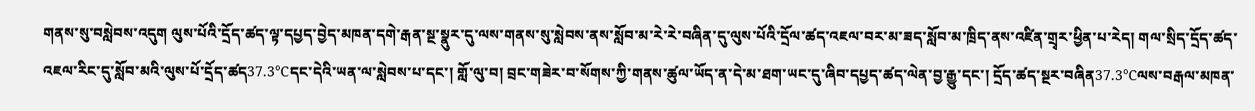གནས་སུ་བསླེབས་འདུག ལུས་པོའི་དྲོད་ཚད་ལྟ་དཔྱད་བྱེད་མཁན་དགེ་རྒན་སྔ་སྣུར་དུ་ལས་གནས་སུ་སླེབས་ནས་སློབ་མ་རེ་རེ་བཞིན་དུ་ལུས་པོའི་དྲོལ་ཚད་འཇལ་བར་མ་ཟད་སློབ་མ་ཁྲིད་ནས་འཛིན་གྲྭར་ཕྱིན་པ་རེད། གལ་སྲིད་དྲོད་ཚད་འཇལ་རིང་དུ་སློབ་མའི་ལུས་པོ་དྲོད་ཚད37.3℃དང་དེའི་ཡན་ལ་སླེབས་པ་དང་། གློ་ལུ་བ། བྲང་གཟེར་བ་སོགས་ཀྱི་གནས་ཚུལ་ཡོད་ན་དེ་མ་ཐག་ཡང་དུ་ཞིབ་དཔྱད་ཚད་ལེན་བྱ་རྒྱུ་དང་། དྲོད་ཚད་སྔར་བཞིན37.3℃ལས་བརྒལ་མཁན་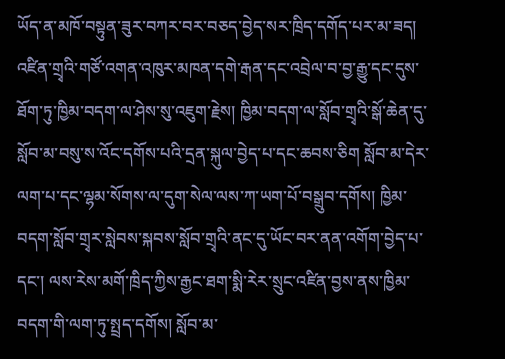ཡོད་ན་མཁོ་བསྟུན་ཟུར་བཀར་བར་བཅད་བྱེད་སར་ཁྲིད་དགོད་པར་མ་ཟད། འཛིན་གྲྭའི་གཙོ་འགན་འཁུར་མཁན་དགེ་རྒན་དང་འབྲེལ་བ་བྱ་རྒྱུ་དང་དུས་ཐོག་ཏུ་ཁྱིམ་བདག་ལ་ཤེས་སུ་འཇུག་རྗེས། ཁྱིམ་བདག་ལ་སློབ་གྲྭའི་སྒོ་ཆེན་དུ་སློབ་མ་བསུ་ས་འོང་དགོས་པའི་དྲན་སྐུལ་བྱེད་པ་དང་ཆབས་ཅིག སློབ་མ་དེར་ལག་པ་དང་ལྷམ་སོགས་ལ་དུག་སེལ་ལས་ཀ་ཡག་པོ་བསྒྲུབ་དགོས། ཁྱིམ་བདག་སློབ་གྲྭར་སླེབས་སྐབས་སློབ་གྲྭའི་ནང་དུ་ཡོང་བར་ནན་འགོག་བྱེད་པ་དང་། ལས་རེས་མགོ་ཁྲིད་ཀྱིས་རྒྱང་ཐག་སྨི་རེར་སྲུང་འཛིན་བྱས་ནས་ཁྱིམ་བདག་གི་ལག་ཏུ་སྤྲད་དགོས། སློབ་མ་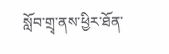སློབ་གྲྭ་ནས་ཕྱིར་ཐོན་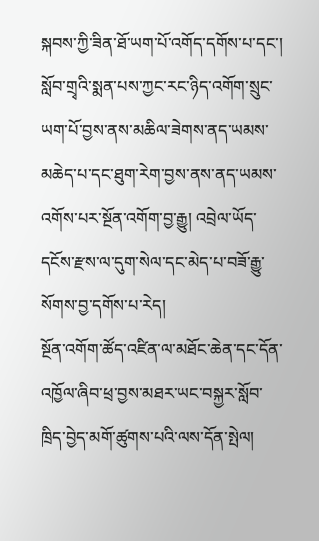སྐབས་ཀྱི་ཟིན་ཐོ་ཡག་པོ་འགོད་དགོས་པ་དང་། སློབ་གྲྭའི་སྨན་པས་ཀྱང་རང་ཉིད་འགོག་སྲུང་ཡག་པོ་བྱས་ནས་མཆིལ་ཟེགས་ནད་ཡམས་མཆེད་པ་དང་ཐུག་རེག་བྱས་ནས་ནད་ཡམས་འགོས་པར་སྔོན་འགོག་བྱ་རྒྱུ། འབྲེལ་ཡོད་དངོས་རྫས་ལ་དུག་སེལ་དང་མེད་པ་བཟོ་རྒྱུ་སོགས་བྱ་དགོས་པ་རེད།
སྔོན་འགོག་ཚོད་འཛིན་ལ་མཐོང་ཆེན་དང་དོན་འཁྱོལ་ཞིབ་ཕྲ་བྱས་མཐར་ཡང་བསྐྱར་སློབ་ཁྲིད་བྱེད་མགོ་ཚུགས་པའི་ལས་དོན་སྤེལ།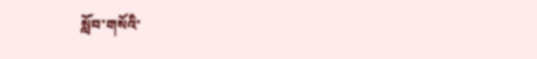སློབ་གསོའི་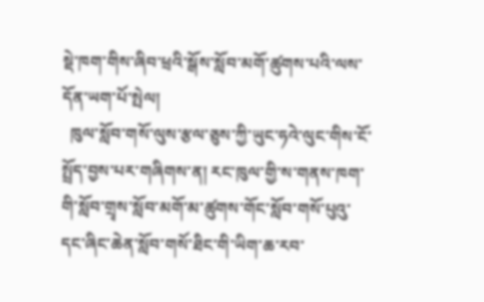སྡེ་ཁག་གིས་ཞིབ་ཕྲའི་སྒོས་སློབ་མགོ་ཚུགས་པའི་ལས་དོན་ཡག་པོ་སྤེལ།
  ཁུལ་སློབ་གསོ་ལུས་རྩལ་ཅུས་ཀྱི་ཡུང་ཧའེ་ལུང་གིས་ངོ་སྤྲོད་བྱས་པར་གཞིགས་ན། རང་ཁུལ་གྱི་ས་གནས་ཁག་གི་སློབ་གྲྭས་སློབ་མགོ་མ་ཚུགས་གོང་སློབ་གསོ་པུའུ་དང་ཞིང་ཆེན་སློབ་གསོ་ཐིང་གི་ཡིག་ཆ་རབ་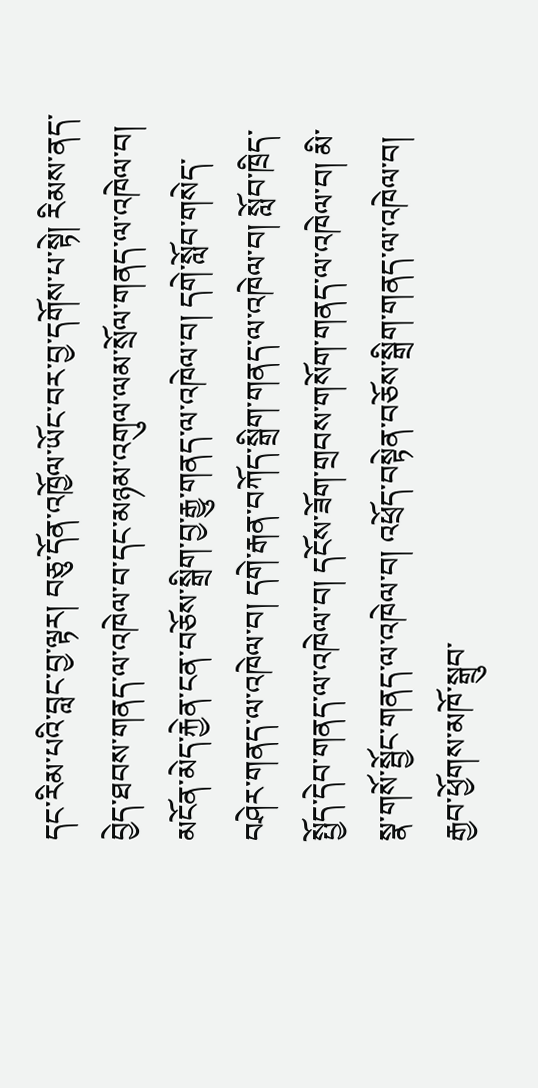དང་རིམ་པའི་བླང་བྱ་ལྟར། བཅུ་དོན་འཁྱོལ་ཡོང་བར་བྱ་དགོས་པ་སྟེ། རིམས་ནད་བྱེད་ཐབས་གནད་ལ་འཁེལ་བ་དང་མཉམ་འགུལ་ལམ་སྲོལ་གནད་ལ་འཁེལ་བ། མངོན་མེད་རྐྱེན་ངན་བཅོས་སྒྲིག་བྱ་རྒྱུ་གནད་ལ་འཁེལ་བ། དགེ་སློབ་གསེད་བཤེར་གནད་ལ་འཁེལ་བ། དགེ་རྒན་བཀོད་སྒྲིག་གནད་ལ་འཁེལ་བ། སློབ་ཁྲིད་སྤྱོད་དེབ་གནད་ལ་འཁེལ་བ། དངོས་ཟོག་གྲབས་གསོག་གནད་ལ་འཁེལ་བ། མི་སྣ་གསོ་སྦྱོང་གནད་ལ་འཁེལ་བ། འཕྲོད་བསྟེན་བཅོས་སྒྲིག་གནད་ལ་འཁེལ་བ། རྒྱབ་ཕྱོགས་མཁོ་སྒྲུབ་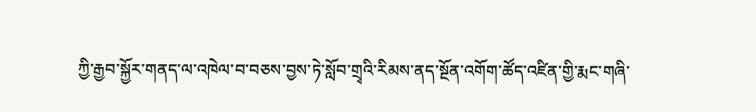ཀྱི་རྒྱབ་སྐྱོར་གནད་ལ་འཁེལ་བ་བཅས་བྱས་ཏེ་སློབ་གྲྭའི་རིམས་ནད་སྔོན་འགོག་ཚོད་འཛིན་གྱི་རྨང་གཞི་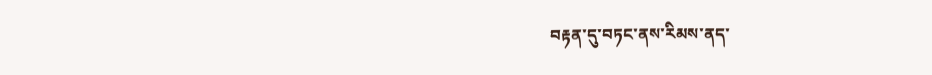བརྟན་དུ་བཏང་ནས་རིམས་ནད་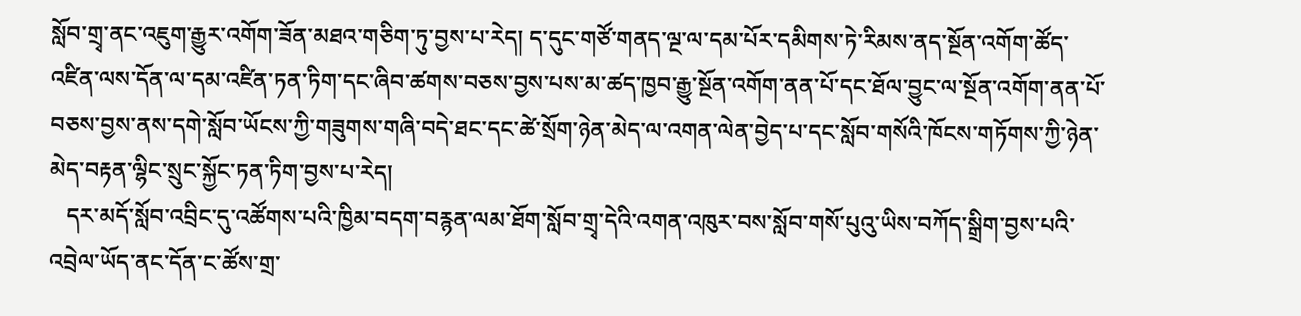སློབ་གྲྭ་ནང་འཇུག་རྒྱུར་འགོག་ཟོན་མཐའ་གཅིག་ཏུ་བྱས་པ་རེད། ད་དུང་གཙོ་གནད་ལྔ་ལ་དམ་པོར་དམིགས་ཏེ་རིམས་ནད་སྔོན་འགོག་ཚོད་འཛིན་ལས་དོན་ལ་དམ་འཛིན་ཏན་ཏིག་དང་ཞིབ་ཚགས་བཅས་བྱས་པས་མ་ཚད་ཁྱབ་རྒྱུ་སྔོན་འགོག་ནན་པོ་དང་ཐོལ་བྱུང་ལ་སྔོན་འགོག་ནན་པོ་བཅས་བྱས་ནས་དགེ་སློབ་ཡོངས་ཀྱི་གཟུགས་གཞི་བདེ་ཐང་དང་ཚེ་སྲོག་ཉེན་མེད་ལ་འགན་ལེན་བྱེད་པ་དང་སློབ་གསོའི་ཁོངས་གཏོགས་ཀྱི་ཉེན་མེད་བརྟན་ལྷིང་སྲུང་སྐྱོང་ཏན་ཏིག་བྱས་པ་རེད།
   དར་མདོ་སློབ་འབྲིང་དུ་འཚོགས་པའི་ཁྱིམ་བདག་བརྙན་ལམ་ཐོག་སློབ་གྲྭ་དེའི་འགན་འཁུར་བས་སློབ་གསོ་པུའུ་ཡིས་བཀོད་སྒྲིག་བྱས་པའི་འབྲེལ་ཡོད་ནང་དོན་ང་ཚོས་གྲ་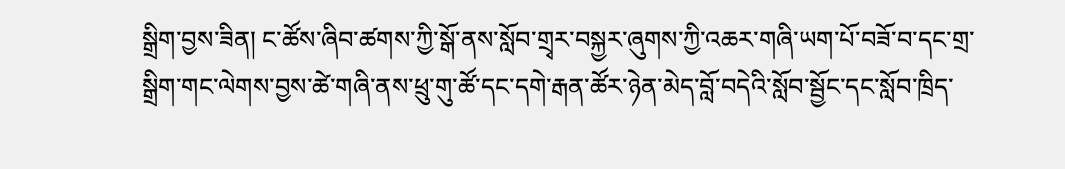སྒྲིག་བྱས་ཟིན། ང་ཚོས་ཞིབ་ཚགས་ཀྱི་སྒོ་ནས་སློབ་གྲྭར་བསྐྱར་ཞུགས་ཀྱི་འཆར་གཞི་ཡག་པོ་བཟོ་བ་དང་གྲ་སྒྲིག་གང་ལེགས་བྱས་ཚེ་གཞི་ནས་ཕྲུ་གུ་ཚོ་དང་དགེ་རྒན་ཚོར་ཉེན་མེད་བློ་བདེའི་སློབ་སྦྱོང་དང་སློབ་ཁྲིད་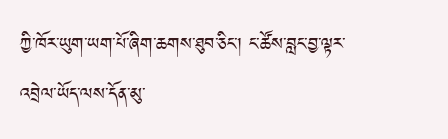ཀྱི་ཁོར་ཡུག་ཡག་པོ་ཞིག་ཆགས་ཐུབ་ཅིང་། ང་ཚོས་བླང་བྱ་ལྟར་འབྲེལ་ཡོད་ལས་དོན་མུ་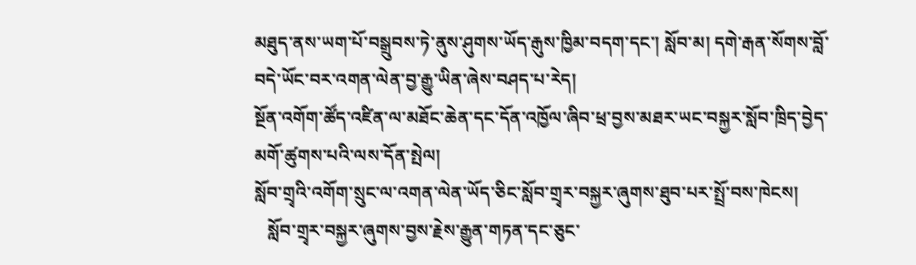མཐུད་ནས་ཡག་པོ་བསྒྲུབས་ཏེ་ནུས་ཤུགས་ཡོད་རྒུས་ཁྱིམ་བདག་དང་། སློབ་མ། དགེ་རྒན་སོགས་བློ་བདེ་ཡོང་བར་འགན་ལེན་བྱ་རྒྱུ་ཡིན་ཞེས་བཤད་པ་རེད།
སྔོན་འགོག་ཚོད་འཛིན་ལ་མཐོང་ཆེན་དང་དོན་འཁྱོལ་ཞིབ་ཕྲ་བྱས་མཐར་ཡང་བསྐྱར་སློབ་ཁྲིད་བྱེད་མགོ་ཚུགས་པའི་ལས་དོན་སྤེལ།
སློབ་གྲྭའི་འགོག་སྲུང་ལ་འགན་ལེན་ཡོད་ཅིང་སློབ་གྲྭར་བསྐྱར་ཞུགས་ཐུབ་པར་སྤྲོ་བས་ཁེངས།
   སློབ་གྲྭར་བསྐྱར་ཞུགས་བྱས་རྗེས་རྒྱུན་གཏན་དང་ཅུང་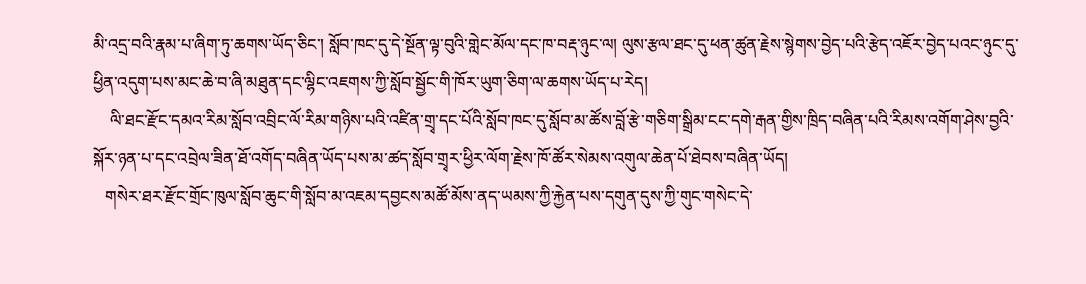མི་འདྲ་བའི་རྣམ་པ་ཞིག་ཏུ་ཆགས་ཡོད་ཅིང་། སློབ་ཁང་དུ་དེ་སྔོན་ལྟ་བུའི་གླེང་མོལ་དང་ཁ་བརྡ་ཉུང་ལ། ལུས་རྩལ་ཐང་དུ་ཕན་ཚུན་རྗེས་སྙེགས་བྱེད་པའི་རྩེད་འཇོར་བྱེད་པའང་ཉུང་དུ་ཕྱིན་འདུག་པས་མང་ཆེ་བ་ཞི་མཐུན་དང་ལྷིང་འཇགས་ཀྱི་སློབ་སྦྱོང་གི་ཁོར་ཡུག་ཅིག་ལ་ཆགས་ཡོད་པ་རེད།
    ལི་ཐང་རྫོང་དམའ་རིམ་སློབ་འབྲིང་ལོ་རིམ་གཉིས་པའི་འཛིན་གྲྭ་དང་པོའི་སློབ་ཁང་དུ་སློབ་མ་ཚོས་བློ་རྩེ་གཅིག་སྒྲིམ་ངང་དགེ་རྒན་གྱིས་ཁྲིད་བཞིན་པའི་རིམས་འགོག་ཤེས་བྱའི་སྐོར་ཉན་པ་དང་འབྲེལ་ཟིན་ཐོ་འགོད་བཞིན་ཡོད་པས་མ་ཚད་སློབ་གྲྭར་ཕྱིར་ལོག་རྗེས་ཁོ་ཚོར་སེམས་འགུལ་ཆེན་པོ་ཐེབས་བཞིན་ཡོད།
   གསེར་ཐར་རྫོང་གྲོང་ཁུལ་སློབ་ཆུང་གི་སློབ་མ་འཇམ་དབྱངས་མཚོ་མོས་ནད་ཡམས་ཀྱི་རྐྱེན་པས་དགུན་དུས་ཀྱི་གུང་གསེང་དེ་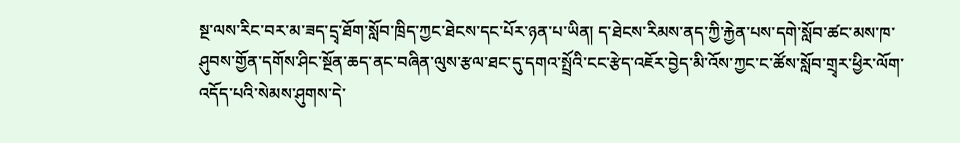སྔ་ལས་རིང་བར་མ་ཟད་དྲྭ་ཐོག་སློབ་ཁྲིད་ཀྱང་ཐེངས་དང་པོར་ཉན་པ་ཡིན། ད་ཐེངས་རིམས་ནད་ཀྱི་རྐྱེན་པས་དགེ་སློབ་ཚང་མས་ཁ་ཤུབས་གྱོན་དགོས་ཤིང་སྔོན་ཆད་ནང་བཞིན་ལུས་རྩལ་ཐང་དུ་དགའ་སྤྲོའི་ངང་རྩེད་འཇོར་བྱེད་མི་འོས་ཀྱང་ང་ཚོས་སློབ་གྲྭར་ཕྱིར་ལོག་འདོད་པའི་སེམས་ཤུགས་དེ་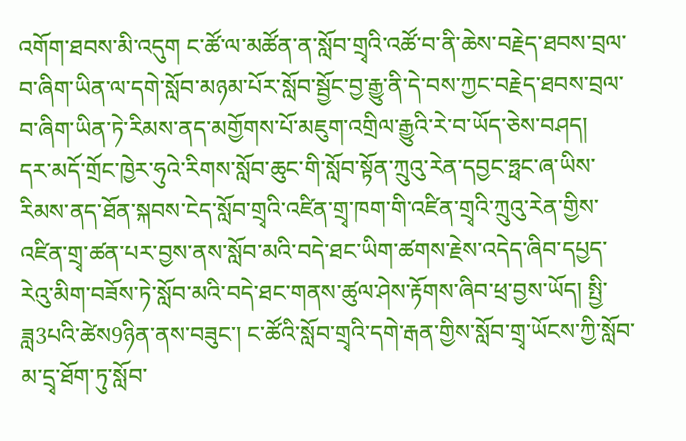འགོག་ཐབས་མི་འདུག ང་ཚོ་ལ་མཚོན་ན་སློབ་གྲྭའི་འཚོ་བ་ནི་ཆེས་བརྗེད་ཐབས་བྲལ་བ་ཞིག་ཡིན་ལ་དགེ་སློབ་མཉམ་པོར་སློབ་སྦྱོང་བྱ་རྒྱུ་ནི་དེ་བས་ཀྱང་བརྗེད་ཐབས་བྲལ་བ་ཞིག་ཡིན་ཏེ་རིམས་ནད་མགྱོགས་པོ་མཇུག་འགྲིལ་རྒྱུའི་རེ་བ་ཡོད་ཅེས་བཤད།
དར་མདོ་གྲོང་ཁྱེར་ཧུའེ་རིགས་སློབ་ཆུང་གི་སློབ་སྟོན་ཀྲུའུ་རེན་དབྱང་ཧྥང་ཞ་ཡིས་རིམས་ནད་ཐོན་སྐབས་ངེད་སློབ་གྲྭའི་འཛིན་གྲྭ་ཁག་གི་འཛིན་གྲྭའི་ཀྲུའུ་རེན་གྱིས་འཛིན་གྲྭ་ཚན་པར་བྱས་ནས་སློབ་མའི་བདེ་ཐང་ཡིག་ཚགས་རྗེས་འདེད་ཞིབ་དཔྱད་རེའུ་མིག་བཟོས་ཏེ་སློབ་མའི་བདེ་ཐང་གནས་ཚུལ་ཤེས་རྟོགས་ཞིབ་ཕྲ་བྱས་ཡོད། སྤྱི་ཟླ3པའི་ཚེས9ཉིན་ནས་བཟུང་། ང་ཚོའི་སློབ་གྲྭའི་དགེ་རྒན་གྱིས་སློབ་གྲྭ་ཡོངས་ཀྱི་སློབ་མ་དྲྭ་ཐོག་ཏུ་སློབ་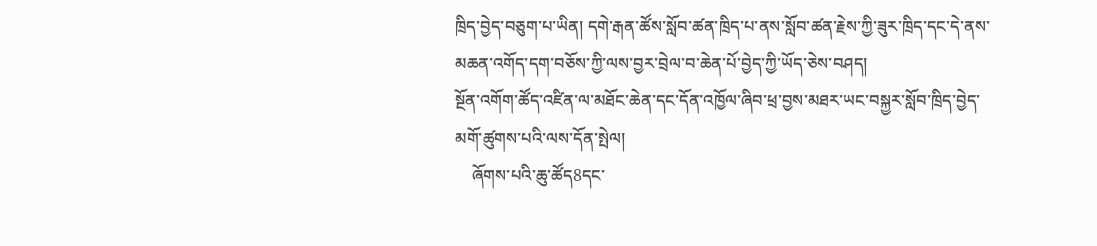ཁྲིད་བྱེད་བཅུག་པ་ཡིན། དགེ་རྒན་ཚོས་སློབ་ཚན་ཁྲིད་པ་ནས་སློབ་ཚན་རྗེས་ཀྱི་ཟུར་ཁྲིད་དང་དེ་ནས་མཆན་འགོད་དག་བཅོས་ཀྱི་ལས་བྱར་བྲེལ་བ་ཆེན་པོ་བྱེད་ཀྱི་ཡོད་ཅེས་བཤད།
སྔོན་འགོག་ཚོད་འཛིན་ལ་མཐོང་ཆེན་དང་དོན་འཁྱོལ་ཞིབ་ཕྲ་བྱས་མཐར་ཡང་བསྐྱར་སློབ་ཁྲིད་བྱེད་མགོ་ཚུགས་པའི་ལས་དོན་སྤེལ།
    ཞོགས་པའི་ཆུ་ཚོད8དང་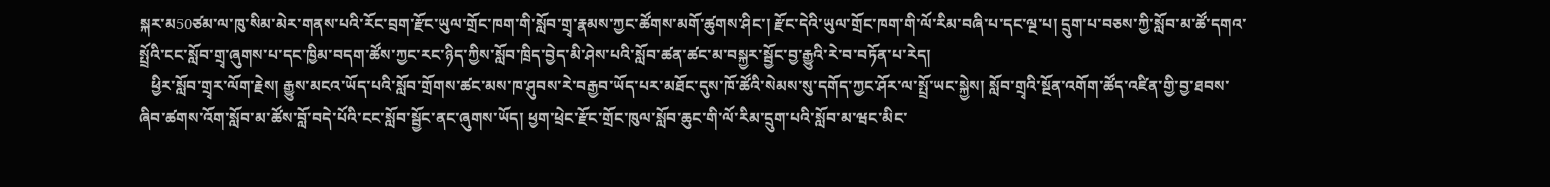སྐར་མ50ཙམ་ལ་ཁུ་སིམ་མེར་གནས་པའི་རོང་བྲག་རྫོང་ཡུལ་གྲོང་ཁག་གི་སློབ་གྲྭ་རྣམས་ཀྱང་ཚོགས་མགོ་ཚུགས་ཤིང་། རྫོང་དེའི་ཡུལ་གྲོང་ཁག་གི་ལོ་རིམ་བཞི་པ་དང་ལྔ་པ། དྲུག་པ་བཅས་ཀྱི་སློབ་མ་ཚོ་དགའ་སྤྲོའི་ངང་སློབ་གྲྭ་ཞུགས་པ་དང་ཁྱིམ་བདག་ཚོས་ཀྱང་རང་ཉིད་ཀྱིས་སློབ་ཁྲིད་བྱེད་མི་ཤེས་པའི་སློབ་ཚན་ཚང་མ་བསྐྱར་སྦྱོང་བྱ་རྒྱུའི་རེ་བ་བཏོན་པ་རེད།
   ཕྱིར་སློབ་གྲྭར་ལོག་རྗེས། རྒྱུས་མངའ་ཡོད་པའི་སློབ་གྲོགས་ཚང་མས་ཁ་ཤུབས་རེ་བརྒྱབ་ཡོད་པར་མཐོང་དུས་ཁོ་ཚོའི་སེམས་སུ་དགོད་ཀྱང་ཤོར་ལ་སྤྲོ་ཡང་སྐྱེས། སློབ་གྲྭའི་སྔོན་འགོག་ཚོད་འཛིན་གྱི་བྱ་ཐབས་ཞིབ་ཚགས་འོག་སློབ་མ་ཚོས་བློ་བདེ་པོའི་ངང་སློབ་སྦྱོང་ནང་ཞུགས་ཡོད། ཕྱག་ཕྲེང་རྫོང་གྲོང་ཁུལ་སློབ་ཆུང་གི་ལོ་རིམ་དྲུག་པའི་སློབ་མ་ཝང་མིང་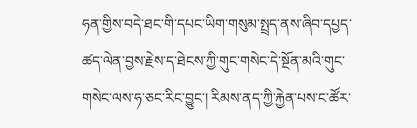ཧན་གྱིས་བདེ་ཐང་གི་དཔང་ཡིག་གསུམ་སྤྲད་ནས་ཞིབ་དཔྱད་ཚད་ལེན་བྱས་རྗེས་ད་ཐེངས་ཀྱི་གུང་གསེང་དེ་སྔོན་མའི་གུང་གསེང་ལས་ཧ་ཅང་རིང་བྱུང་། རིམས་ནད་ཀྱི་རྐྱེན་པས་ང་ཚོར་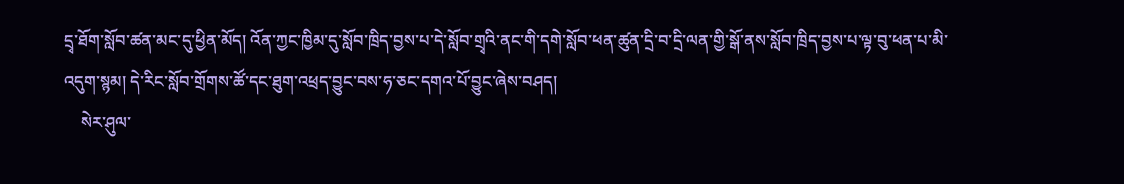དྲྭ་ཐོག་སློབ་ཚན་མང་དུ་ཕྱིན་མོད། འོན་ཀྱང་ཁྱིམ་དུ་སློབ་ཁྲིད་བྱས་པ་དེ་སློབ་གྲྭའི་ནང་གི་དགེ་སློབ་ཕན་ཚུན་དྲི་བ་དྲི་ལན་གྱི་སྒོ་ནས་སློབ་ཁྲིད་བྱས་པ་ལྟ་བུ་ཕན་པ་མི་འདུག་སྙམ། དེ་རིང་སློབ་གྲོགས་ཚོ་དང་ཐུག་འཕྲད་བྱུང་བས་ཧ་ཅང་དགའ་པོ་བྱུང་ཞེས་བཤད།
    སེར་ཤུལ་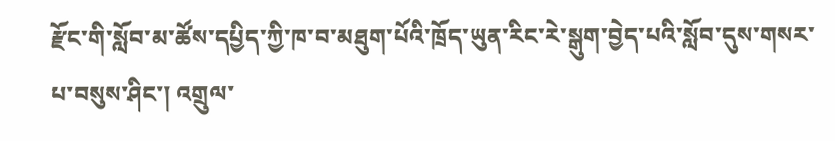རྫོང་གི་སློབ་མ་ཚོས་དཔྱིད་ཀྱི་ཁ་བ་མཐུག་པོའི་ཁྲོད་ཡུན་རིང་རེ་སྒུག་བྱེད་པའི་སློབ་དུས་གསར་པ་བསུས་ཤིང་། འགྲུལ་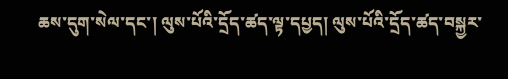ཆས་དུག་སེལ་དང་། ལུས་པོའི་དྲོད་ཚད་ལྟ་དཔྱད། ལུས་པོའི་དྲོད་ཚད་བསྐྱར་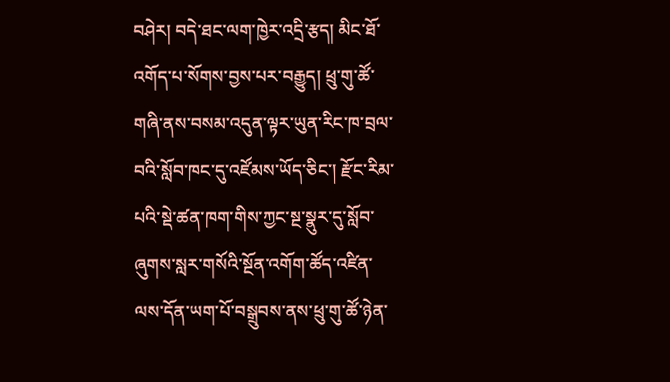བཤེར། བདེ་ཐང་ལག་ཁྱེར་འདྲི་རྩད། མིང་ཐོ་འགོད་པ་སོགས་བྱས་པར་བརྒྱུད། ཕྲུ་གུ་ཚོ་གཞི་ནས་བསམ་འདུན་ལྟར་ཡུན་རིང་ཁ་བྲལ་བའི་སློབ་ཁང་དུ་འཛོམས་ཡོད་ཅིང་། རྫོང་རིམ་པའི་སྡེ་ཚན་ཁག་གིས་ཀྱང་སྔ་སྣུར་དུ་སློབ་ཞུགས་སླར་གསོའི་སྔོན་འགོག་ཚོད་འཛིན་ལས་དོན་ཡག་པོ་བསྒྲུབས་ནས་ཕྲུ་གུ་ཚོ་ཉེན་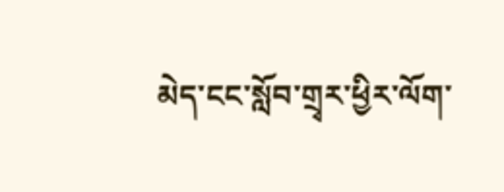མེད་ངང་སློབ་གྲྭར་ཕྱིར་ལོག་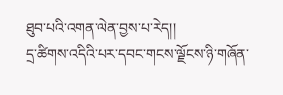ཐུབ་པའི་འགན་ལེན་བྱས་པ་རེད།།
དྲ་ཚིགས་འདིའི་པར་དབང་གངས་ལྗོངས་ཉི་གཞོན་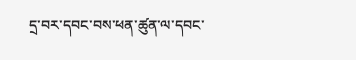དྲ་བར་དབང་བས་ཕན་ཚུན་ལ་དབང་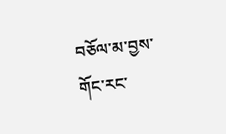བཅོལ་མ་བྱས་གོང་རང་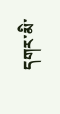དགར་མི་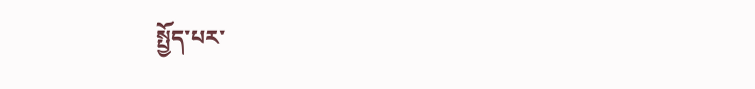སྤྱོད་པར་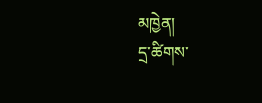མཁྱེན།
དྲ་ཚིགས་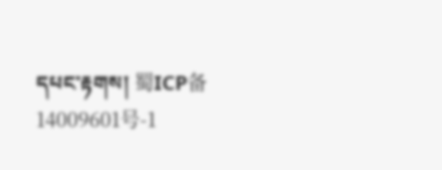དཔང་རྟགས། 蜀ICP备14009601号-1